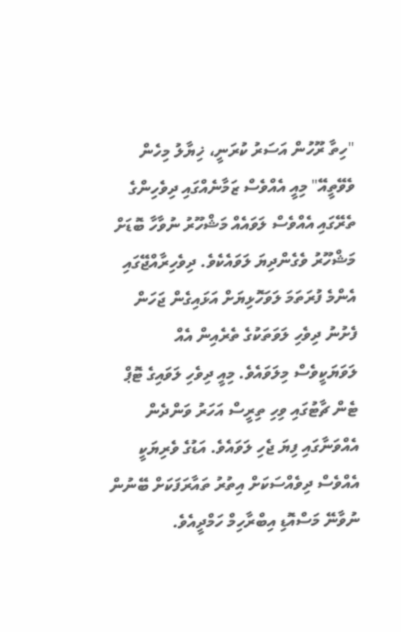"ހިތާ ރޫހުން އަސަރު ކުރަނީ، ޚިޔާލު މިހެން ވެވޭތީއޭ" މިއީ އެއްވެސް ޒަމާނެއްގައި ދިވެހިންގެ ތެރޭގައި އެއްވެސް ލަވައެއް މަޝްހޫރު ނުވާހާ ބޮޑަށް މަޝްހޫރު ވެގެންދިޔަ ލަވައެކެވެ. ދިވެހިރާއްޖޭގައި އެންމެ ފުރަތަމަ ލަވަހޮޅިޔަށް އަޅައިގެން ޖަހަން ފެށުނު ދިވެހި ލަވަތަކުގެ ތެރެއިން އެއް ލަވަޔަކީވެސް މިލަވައެވެ. މިއީ ދިވެހި ލަވައިގެ ޓޮޕް ޓެން ޗާޓުގައި ވިހި ތިރީސް އަހަރު ވަންދެން އެއްވަނާގައި ފިޔަ ޖެހި ލަވައެވެ. އަޑުގެ ވެރިޔަކީ އެއްވެސް ދިވެއްސަކަށް އިތުރު ތައާރަފަކަށް ބޭނުން ނުވާނޭ މަސްއޮޑި އިބްރާހިމް ހަމްދީއެވެ.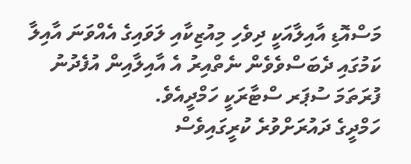މަސްއޮޑި އާއިލާއަކީ ދިވެހި މިއުޒިކާއި ލަވައިގެ އެއްވަނަ އާއިލާ ކަމުގައި ދެބަސްވެވެން ނެތްއިރު އެ އާއިލާއިން އުފެދުނު ފުރަތަމަ ސުޕަރ ސްޓާރަކީ ހަމްދީއެވެ.
ހަމްދީގެ ދައުރަށްވުރެ ކުރީގައިވެސް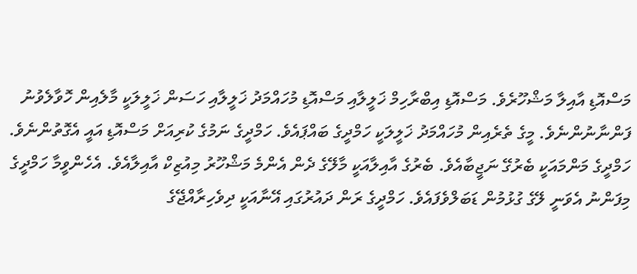މަސްއޮޑި އާއިލާ މަޝްހޫރެވެ. މަސްއޮޑި އިބްރާހިމް ޚަލީލާއި މަސްއޮޑި މުހައްމަދު ޚަލީލާއި ހަސަން ޚަލީލަކީ މާލެއިން ހޮވާލެވުނު ފަންނާނުންނެވެ. މީގެ ތެރެއިން މުހައްމަދު ޚަލީލަކީ ހަމްދީގެ ބައްޕައެވެ. ހަމްދީގެ ނަމުގެ ކުރިއަށް މަސްއޮޑި އައީ އެގޮތުންނެވެ.
ހަމްދީގެ މަންމައަކީ ބެރުގޭ ނަޖީބާއެވެ. ބެރުގެ އާއިލާއަކީ މާލޭގެ ދެން އެންމެ މަޝްހޫރު މިއުޒިކް އާއިލާއެވެ. އެހެންވީމާ ހަމްދީގެ މިފަންނު އެވަނީ ލޭގެ ގުޅުމުން ޑަބަލްވެފައެވެ. ހަމްދީގެ ރަން ދައުރުގައި އޭނާއަކީ ދިވެހިރާއްޖޭގެ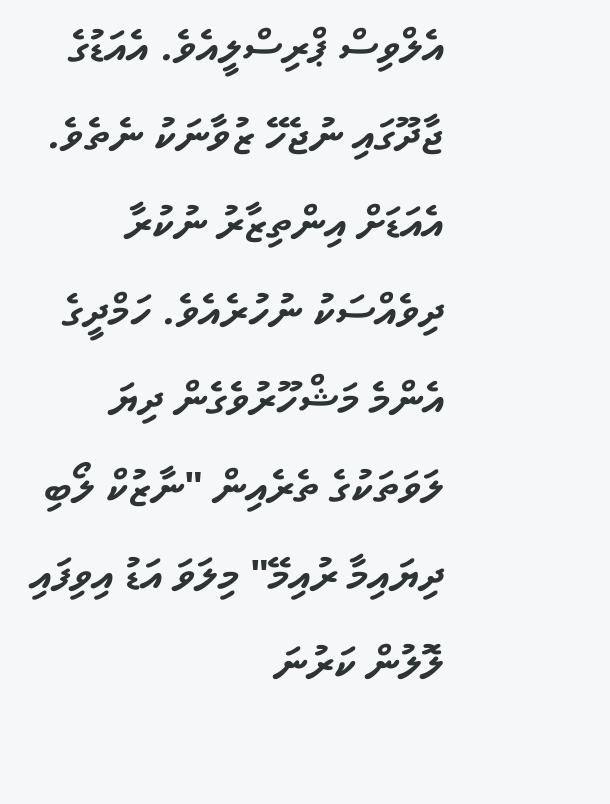އެލްވިސް ޕްރިސްލީއެވެ. އެއަޑުގެ ޖާދޫގައި ނުޖެހޭ ޒުވާނަކު ނެތެވެ. އެއަޑަށް އިންތިޒާރު ނުކުރާ ދިވެއްސަކު ނުހުރެއެވެ. ހަމްދީގެ އެންމެ މަޝްހޫރުވެގެން ދިޔަ ލަވަތަކުގެ ތެރެއިން "ނާޒުކް ލޯބި ދިޔައިމާ ރުއިމޭ" މިލަވަ އަޑު އިވިފައި ލޮލުން ކަރުނަ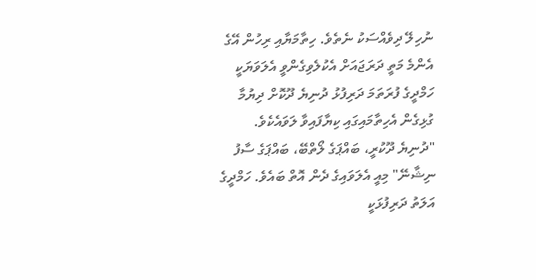ނުހިލޭ ދިވެއްސަކު ނެތެވެ. ހިތާމަޔާއި ރިހުން އޭގެ އެންމެ މަތީ ދަރަޖައަށް އެކުލެވިގެންވީ އެލަވަޔަކީ ހަމްދީގެ ފުރަތަމަ ދަރިފުޅު ދުނިޔެ ދޫކޮށް ދިޔުމާ ގުޅިގެން އެހިތާމައިގައި ކިޔާފައިވާ ލަވައެކެވެ.
"ދުނިޔެ ދޫކުރީ، ބައްޕަގެ ލޯތްބޭ، ބައްޕަގެ ސާފު ނިޝާނޭ" މިއީ އެލަވައިގެ ދެން އޮތް ބައެވެ. ހަމްދީގެ އަލަތު ދަރިފުޅަކީ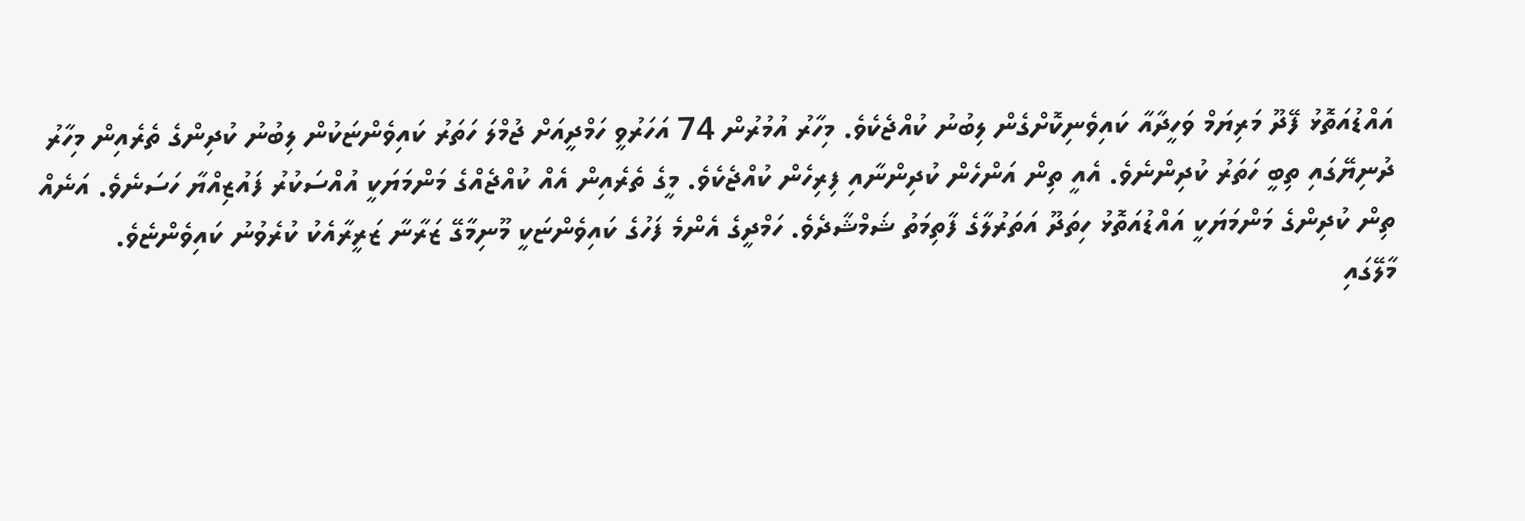އައްޑުއަތޮޅު ފޭދޫ މަރިޔަމް ވަހީދާއާ ކައިވެނިކޮށްގެން ލިބުނު ކުއްޖެކެވެ. މިހާރު އުމުރުން 74 އަހަރުވީ ހަމްދީއަށް ޖުމްލަ ހަތަރު ކައިވެންޏަކުން ލިބުނު ކުދިންގެ ތެރެއިން މިހާރު ދުނިޔޭގައި ތިބީ ހަތަރު ކުދިންނެވެ. އެއީ ތިން އަންހެން ކުދިންނާއި ފިރިހެން ކުއްޖެކެވެ. މީގެ ތެރެއިން އެއް ކުއްޖެއްގެ މަންމަޔަކީ އުއްސަކުރު ފައުޒިއްޔާ ހަސަނެވެ. އަނެއް ތިން ކުދިންގެ މަންމަޔަކީ އައްޑުއަތޮޅު ހިތަދޫ އަތަރުލާގެ ފާތިމަތު ޝަމްޝާދެވެ. ހަމްދީގެ އެންމެ ފަހުގެ ކައިވެންޏަކީ މޫނިމާގޭ ޒަރާނާ ޒަރީރާއެކު ކުރެވުނު ކައިވެންޏެވެ.
މާލޭގައި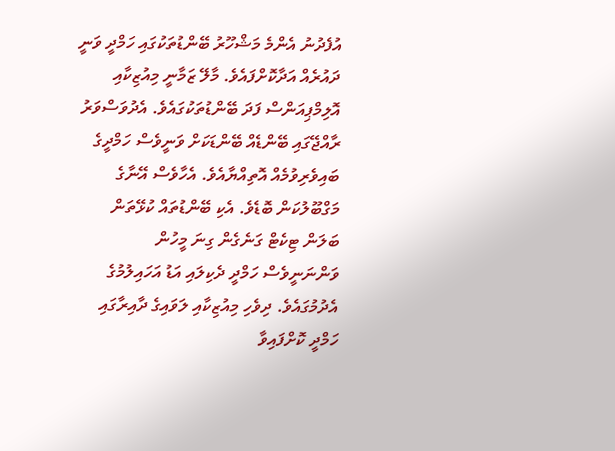އުފެދުނު އެންމެ މަޝްހޫރު ބޭންޑުތަކުގައި ހަމްދީ ވަނީ ދައުރެއް އަދާކޮށްފައެވެ. މާލޭ ޒަމާނީ މިއުޒިކާއި އޮލިމްޕިއަންސް ފަދަ ބޭންޑުތަކުގައެވެ. އެދުވަސްވަރު ރާއްޖޭގައި ބޭންޑެއް ބޭންޑަކަށް ވަނީވެސް ހަމްދީގެ ބައިވެރިވުމެއް އޮތިއްޔާއެވެ. އެހާވެސް އޭނާގެ މަގްބޫލުކަން ބޮޑެވެ. އެކި ބޭންޑުތައް ކުޅޭތަން ބަލަން ޓިކެޓް ގަނެގެން ގިނަ މީހުން ވަންނަނީވެސް ހަމްދީ ދެކިލައި އަޑު އަހައިލުމުގެ އެދުމުގައެވެ. ދިވެހި މިއުޒިކާއި ލަވައިގެ ދާއިރާގައި ހަމްދީ ކޮށްފައިވާ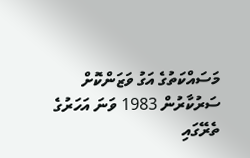މަސައްކަތުގެ އަގު ވަޒަންކޮށް ސަރުކާރުން 1983 ވަނަ އަހަރުގެ ތެރޭގައި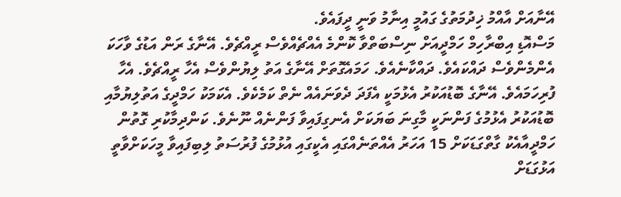އޭނާއަށް އާއްމު ޚިދުމަތުގެ ގައުމީ އިނާމު ވަނީ ދީފައެވެ.
މަސްއޮޑި އިބްރާހިމް ހަމްދީއަށް ނިސްބަތްވާ ކޮންމެ އެއްޗެއްވެސް ރީއްޗެވެ. އޭނާގެ ރަން އަޑުގެ ވާހަކަ އެންމެންވެސް ދައްކައެވެ. ދައްކާނެއެވެ. ހަމައެގޮތަށް އޭނާގެ އަތު ލިޔުންވެސް އެހާ ރީއްޗެވެ. އެހާ ފުރިހަމައެވެ. އޭނާގެ ބޮޑުއަކުރު އެޅުމަކީ އެފަދަ ދެވަނައެއް ނެތް ކަމެކެވެ. އެކަމަކު ހަމްދީގެ އަތުލިޔުމާއި ބޮޑުއަކުރު އެޅުމުގެ ފަންނަކީ މާގިނަ ބަޔަކަށް އެނގިފައިވާ ފަންނެއް ނޫނެވެ. ކަންދިމާކުރި ގޮތުން ހަމްދީއާއެކު ގާތްގަޑަކަށް 15 އަހަރު އެއްތަނެއްގައި އެކީގައި އުޅުމުގެ ފުރުސަތު ލިބިފައިވާ މީހަކަށްވާތީ އަޅުގަޑަށް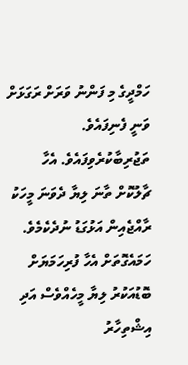ހަމްދީގެ މި ފަންނު ވަރަށް ރަގަޅަށް ވަނީ ފެނިފައެވެ. ތަޖުރިބާކުރެވިފައެވެ. އެހާ ޗާލުކޮށް ތާނަ ލިޔާ ދެވަނަ މީހަކު ރާއްޖެއިން އަޅުގަޑު ނުދެކެމެވެ. ހަމައެގޮތަށް އެހާ ފުރިހަމަޔަށް ބޮޑުއަކުރު ލިޔާ މީހެއްވެސް އަދި އިޝްތިހާރު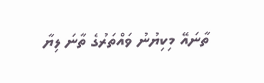ތާނައޭ މިކިޔުނު ވައްތަރުގެ ތާނަ ލިޔާ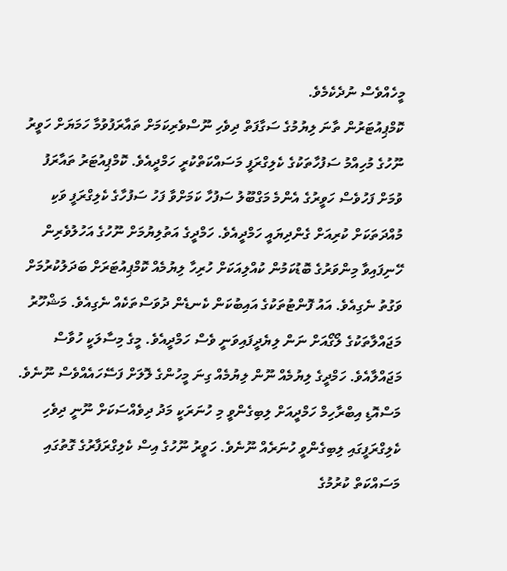މީހެއްވެސް ނުދެކެމެވެ.
ކޮމްޕިއުޓަރުން ތާނަ ލިޔުމުގެ ސަގާފަތް ދިވެހި ނޫސްވެރިކަމަށް ތައާރަފުވުމާ ހަމަޔަށް ހަވީރު ނޫހުގެ މުހިއްމު ސަފުހާތަކުގެ ކެލިގްރަފީ މަސައްކަތްކުރީ ހަމްދީއެވެ. ކޮމްޕިއުޓަރު ތައާރަފު ވުމަށް ފަހުވެސް ހަވީރުގެ އެންމެ މަގްބޫލު ސަފުހާ ކަމަށްވާ ފަހު ސަފުހާގެ ކެލިގްރަފީ ވަކި މުއްދަތަކަށް ކުރިއަށް ގެންދިޔައީ ހަމްދީއެވެ. ހަމްދީގެ އަތުލިޔުމަށް ނޫހުގެ އަހުލުވެރިން ހޭނިފައިވާ މިންވަރުގެ ބޮޑުކަމުން ކުއްލިއަކަށް ހުރިހާ ލިޔުމެއް ކޮމްޕިއުޓަރަށް ބަދަލުކުރުމަށް ވަގުތު ނެގިއެވެ. އައު ފޮންޓުތަކުގެ އައިބުކަން ކެނޑެން ދުވަސްތަކެއް ނެގިއެވެ. މަޝްހޫރު މަޖައްލާތަކުގެ ލޯގޯއަށް ނަން ލިޔެދީފައިވަނީ ވެސް ހަމްދީއެވެ. މީގެ މިސާލަކީ ހުވާސް މަޖައްލާއެވެ. ހަމްދީގެ ލިޔުމެއް ނޫން ލިޔުމެއް ގިނަ މީހުންގެ ލޮލަށް ފަސޭހައެއްވެސް ނޫނެވެ.
މަސްއޮޑި އިބްރާހިމް ހަމްދީއަށް ލިބިގެންވީ މި ހުނަރަކީ މަދު ދިވެއްސަކަށް ނޫނީ ދިވެހި ކެލިގްރަފީގައި ލިބިގެންވީ ހުނަރެއް ނޫނެވެ. ހަވީރު ނޫހުގެ އިސް ކެލިގްރަފާރުގެ ގޮތުގައި މަސައްކަތް ކުރުމުގެ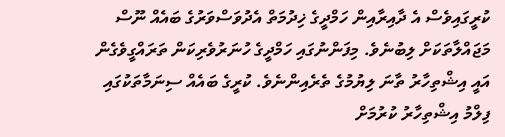ކުރީގައިވެސް އެ ދާއިރާއިން ހަމްދީގެ ޚިދުމަތް އެދުވަސްވަރުގެ ބައެއް ނޫސް މަޖައްލާތަކަށް ލިބުނެވެ. މިފަންނުގައި ހަމްދީގެ ހުނަރުވެރިކަން ތަރައްގީވެގެން އައީ އިޝްތިހާރު ތާނަ ލިޔުމުގެ ތެރެއިންނެވެ. ކުރީގެ ބައެއް ސިނަމާތަކުގައި ފިލްމު އިޝްތިހާރު ކުރުމަށް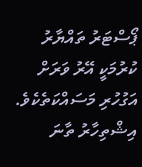ޕޯސްޓަރު ތައްޔާރު ކުރުމަކީ އޭރު ވަރަށް އަގުހުރި މަސައްކަތެކެވެ. އިޝްތިހާރު ތާނަ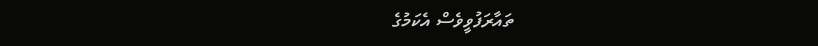ތައާރަފުވީވެސް އެކަމުގެ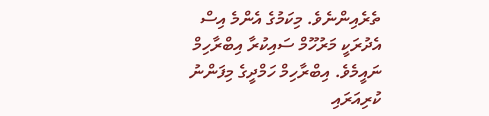ތެރެއިންނެވެ. މިކަމުގެ އެންމެ އިސް އެދުރަކީ މަރުހޫމް ސައިކުރާ އިބްރާހިމް ނައީމެވެ. އިބްރާހިމް ހަމްދީގެ މިފަންނު ކުރިއަރައި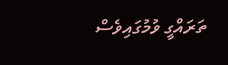ތަރައްގީ ވުމުގައިވެސް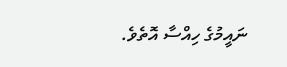ނައީމުގެ ހިއްސާ އޮތެވެ.